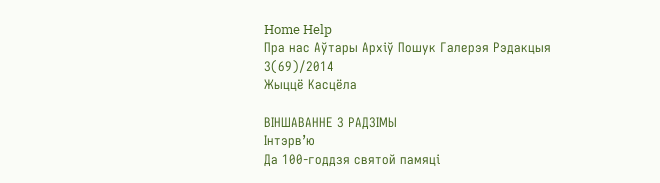Home Help
Пра нас Аўтары Архіў Пошук Галерэя Рэдакцыя
3(69)/2014
Жыццё Касцёла

ВІНШАВАННЕ З РАДЗІМЫ
Інтэрв’ю
Да 100-годдзя святой памяці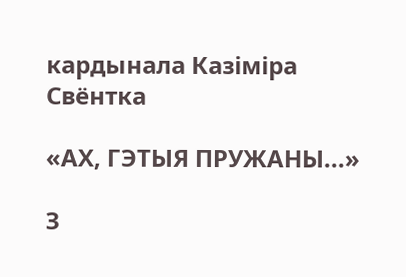кардынала Казіміра Свёнтка

«АХ, ГЭТЫЯ ПРУЖАНЫ...»

З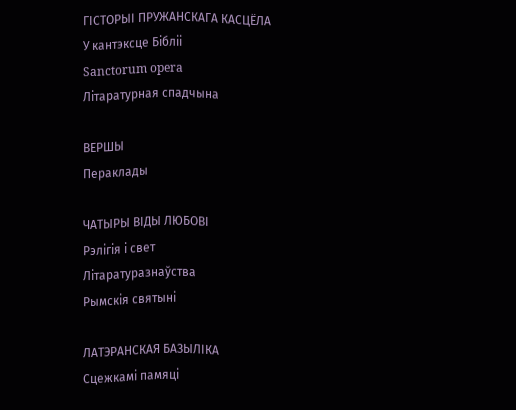ГІСТОРЫІ ПРУЖАНСКАГА КАСЦЁЛА
У кантэксце Бібліі
Sanctorum opera
Літаратурная спадчына

ВЕРШЫ
Пераклады

ЧАТЫРЫ ВІДЫ ЛЮБОВІ
Рэлігія і свет
Літаратуразнаўства
Рымскія святыні

ЛАТЭРАНСКАЯ БАЗЫЛІКА
Сцежкамі памяці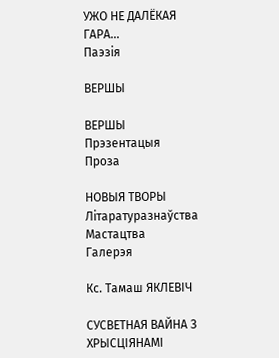УЖО НЕ ДАЛЁКАЯ ГАРА...
Паэзія

ВЕРШЫ

ВЕРШЫ
Прэзентацыя
Проза

НОВЫЯ ТВОРЫ
Літаратуразнаўства
Мастацтва
Галерэя

Кс. Тамаш ЯКЛЕВІЧ

СУСВЕТНАЯ ВАЙНА З ХРЫСЦІЯНАМІ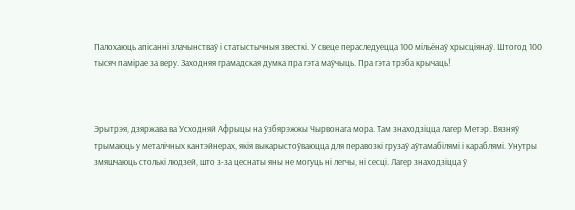Палохаюць апісанні злачынстваў і статыстычныя звесткі. У свеце пераследуецца 100 мільёнаў хрысціянаў. Штогод 100 тысяч памірае за веру. Заходняя грамадская думка пра гэта маўчыць. Пра гэта трэба крычаць!



Эрытрэя, дзяржава ва Усходняй Афрыцы на ўзбярэжжы Чырвонага мора. Там знаходзіцца лагер Метэр. Вязняў трымаюць у металічных кантэйнерах, якія выкарыстоўваюцца для перавозкі грузаў аўтамабілямі і караблямі. Унутры змяшчаюць столькі людзей, што з-за цеснаты яны не могуць ні легчы, ні сесці. Лагер знаходзіцца ў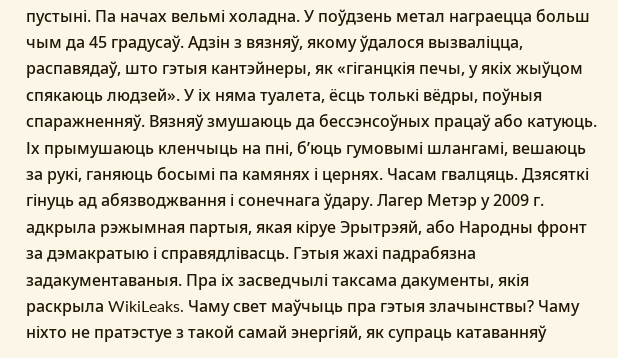пустыні. Па начах вельмі холадна. У поўдзень метал награецца больш чым да 45 градусаў. Адзін з вязняў, якому ўдалося вызваліцца, распавядаў, што гэтыя кантэйнеры, як «гіганцкія печы, у якіх жыўцом спякаюць людзей». У іх няма туалета, ёсць толькі вёдры, поўныя спаражненняў. Вязняў змушаюць да бессэнсоўных працаў або катуюць. Іх прымушаюць кленчыць на пні, б’юць гумовымі шлангамі, вешаюць за рукі, ганяюць босымі па камянях і цернях. Часам гвалцяць. Дзясяткі гінуць ад абязводжвання і сонечнага ўдару. Лагер Метэр у 2009 г. адкрыла рэжымная партыя, якая кіруе Эрытрэяй, або Народны фронт за дэмакратыю і справядлівасць. Гэтыя жахі падрабязна задакументаваныя. Пра іх засведчылі таксама дакументы, якія раскрыла WikiLeaks. Чаму свет маўчыць пра гэтыя злачынствы? Чаму ніхто не пратэстуе з такой самай энергіяй, як супраць катаванняў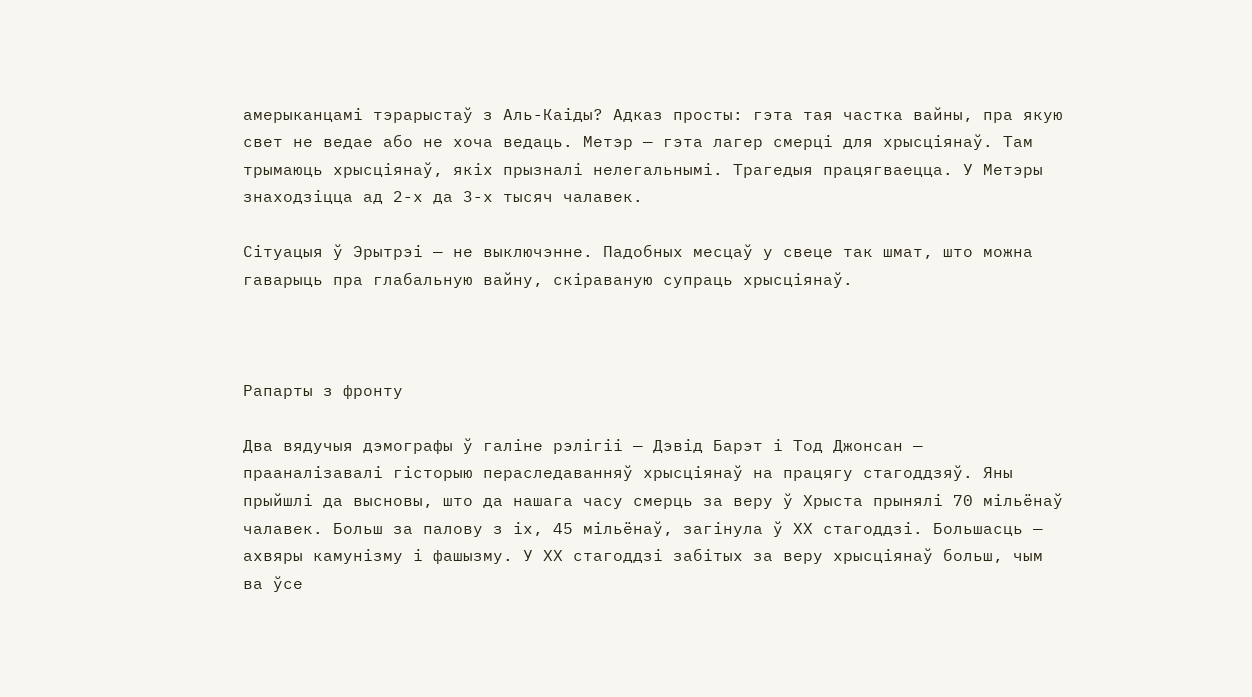амерыканцамі тэрарыстаў з Аль-Каіды? Адказ просты: гэта тая частка вайны, пра якую свет не ведае або не хоча ведаць. Метэр — гэта лагер смерці для хрысціянаў. Там трымаюць хрысціянаў, якіх прызналі нелегальнымі. Трагедыя працягваецца. У Метэры знаходзіцца ад 2-х да 3-х тысяч чалавек.

Сітуацыя ў Эрытрэі — не выключэнне. Падобных месцаў у свеце так шмат, што можна гаварыць пра глабальную вайну, скіраваную супраць хрысціянаў.



Рапарты з фронту

Два вядучыя дэмографы ў галіне рэлігіі — Дэвід Барэт і Тод Джонсан — прааналізавалі гісторыю пераследаванняў хрысціянаў на працягу стагоддзяў. Яны прыйшлі да высновы, што да нашага часу смерць за веру ў Хрыста прынялі 70 мільёнаў чалавек. Больш за палову з іх, 45 мільёнаў, загінула ў ХХ стагоддзі. Большасць — ахвяры камунізму і фашызму. У ХХ стагоддзі забітых за веру хрысціянаў больш, чым ва ўсе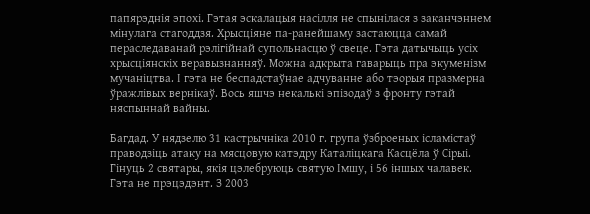папярэднія эпохі. Гэтая эскалацыя насілля не спынілася з заканчэннем мінулага стагоддзя. Хрысціяне па-ранейшаму застаюцца самай пераследаванай рэлігійнай супольнасцю ў свеце. Гэта датычыць усіх хрысціянскіх веравызнанняў. Можна адкрыта гаварыць пра экуменізм мучаніцтва. І гэта не беспадстаўнае адчуванне або тэорыя празмерна ўражлівых вернікаў. Вось яшчэ некалькі эпізодаў з фронту гэтай няспыннай вайны.

Багдад. У нядзелю 31 кастрычніка 2010 г. група ўзброеных ісламістаў праводзіць атаку на мясцовую катэдру Каталіцкага Касцёла ў Сірыі. Гінуць 2 святары, якія цэлебруюць святую Імшу, і 56 іншых чалавек. Гэта не прэцэдэнт. З 2003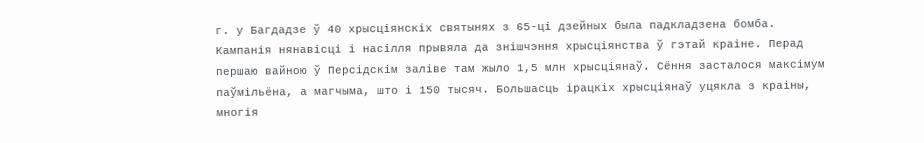г. у Багдадзе ў 40 хрысціянскіх святынях з 65-ці дзейных была падкладзена бомба. Кампанія нянавісці і насілля прывяла да знішчэння хрысціянства ў гэтай краіне. Перад першаю вайною ў Персідскім заліве там жыло 1,5 млн хрысціянаў. Сёння засталося максімум паўмільёна, а магчыма, што і 150 тысяч. Большасць ірацкіх хрысціянаў уцякла з краіны, многія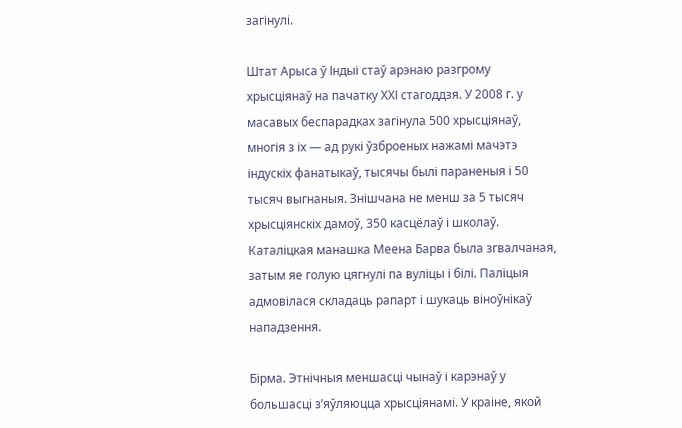загінулі.

Штат Арыса ў Індыі стаў арэнаю разгрому хрысціянаў на пачатку ХХІ стагоддзя. У 2008 г. у масавых беспарадках загінула 500 хрысціянаў, многія з іх — ад рукі ўзброеных нажамі мачэтэ індускіх фанатыкаў, тысячы былі параненыя і 50 тысяч выгнаныя. Знішчана не менш за 5 тысяч хрысціянскіх дамоў, 350 касцёлаў і школаў. Каталіцкая манашка Меена Барва была згвалчаная, затым яе голую цягнулі па вуліцы і білі. Паліцыя адмовілася складаць рапарт і шукаць віноўнікаў нападзення.

Бірма. Этнічныя меншасці чынаў і карэнаў у большасці з’яўляюцца хрысціянамі. У краіне, якой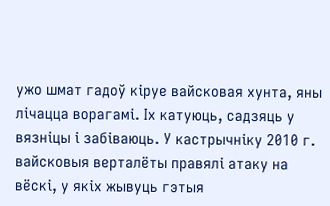ужо шмат гадоў кіруе вайсковая хунта, яны лічацца ворагамі. Іх катуюць, садзяць у вязніцы і забіваюць. У кастрычніку 2010 г. вайсковыя верталёты правялі атаку на вёскі, у якіх жывуць гэтыя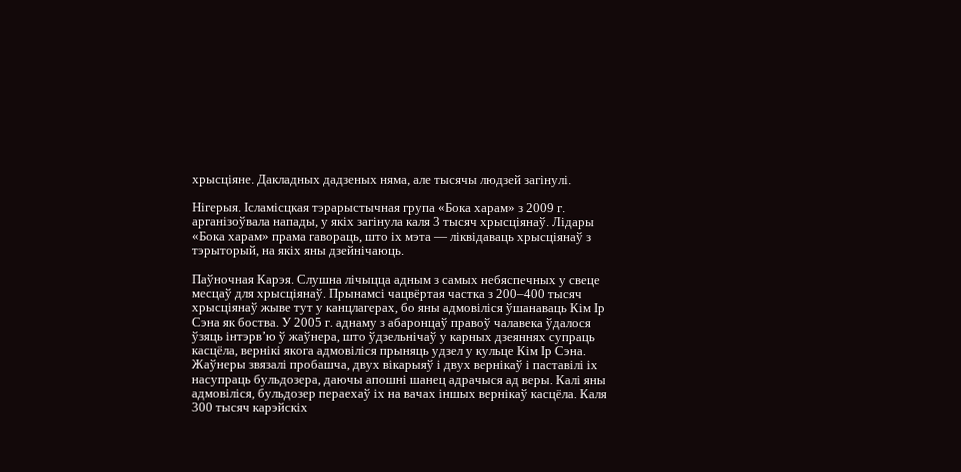хрысціяне. Дакладных дадзеных няма, але тысячы людзей загінулі.

Нігерыя. Ісламісцкая тэрарыстычная група «Бока харам» з 2009 г. арганізоўвала напады, у якіх загінула каля 3 тысяч хрысціянаў. Лідары «Бока харам» прама гавораць, што іх мэта — ліквідаваць хрысціянаў з тэрыторый, на якіх яны дзейнічаюць.

Паўночная Карэя. Слушна лічыцца адным з самых небяспечных у свеце месцаў для хрысціянаў. Прынамсі чацвёртая частка з 200–400 тысяч хрысціянаў жыве тут у канцлагерах, бо яны адмовіліся ўшанаваць Кім Ір Сэна як боства. У 2005 г. аднаму з абаронцаў правоў чалавека ўдалося ўзяць інтэрв’ю ў жаўнера, што ўдзельнічаў у карных дзеяннях супраць касцёла, вернікі якога адмовіліся прыняць удзел у кульце Кім Ір Сэна. Жаўнеры звязалі пробашча, двух вікарыяў і двух вернікаў і паставілі іх насупраць бульдозера, даючы апошні шанец адрачыся ад веры. Калі яны адмовіліся, бульдозер пераехаў іх на вачах іншых вернікаў касцёла. Каля 300 тысяч карэйскіх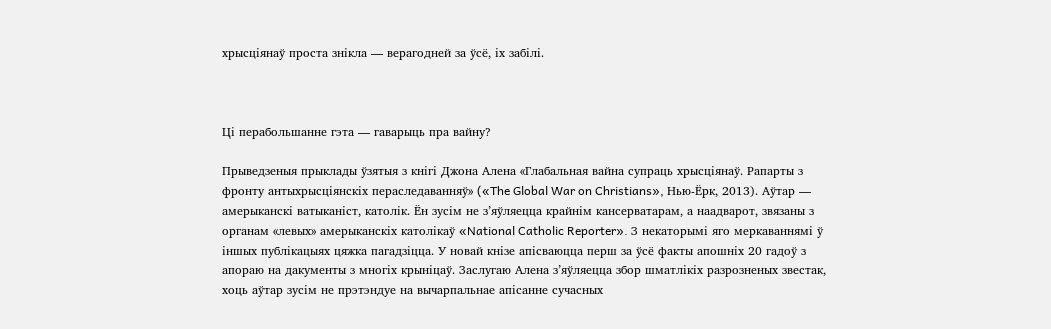хрысціянаў проста знікла — верагодней за ўсё, іх забілі.



Ці перабольшанне гэта — гаварыць пра вайну?

Прыведзеныя прыклады ўзятыя з кнігі Джона Алена «Глабальная вайна супраць хрысціянаў. Рапарты з фронту антыхрысціянскіх пераследаванняў» («The Global War on Christians», Нью-Ёрк, 2013). Аўтар — амерыканскі ватыканіст, католік. Ён зусім не з’яўляецца крайнім кансерватарам, а наадварот, звязаны з органам «левых» амерыканскіх католікаў «National Catholic Reporter». З некаторымі яго меркаваннямі ў іншых публікацыях цяжка пагадзіцца. У новай кнізе апісваюцца перш за ўсё факты апошніх 20 гадоў з апораю на дакументы з многіх крыніцаў. Заслугаю Алена з’яўляецца збор шматлікіх разрозненых звестак, хоць аўтар зусім не прэтэндуе на вычарпальнае апісанне сучасных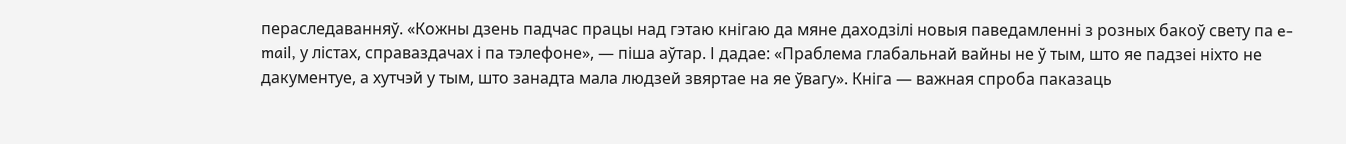пераследаванняў. «Кожны дзень падчас працы над гэтаю кнігаю да мяне даходзілі новыя паведамленні з розных бакоў свету па e-mail, у лістах, справаздачах і па тэлефоне», — піша аўтар. І дадае: «Праблема глабальнай вайны не ў тым, што яе падзеі ніхто не дакументуе, а хутчэй у тым, што занадта мала людзей звяртае на яе ўвагу». Кніга — важная спроба паказаць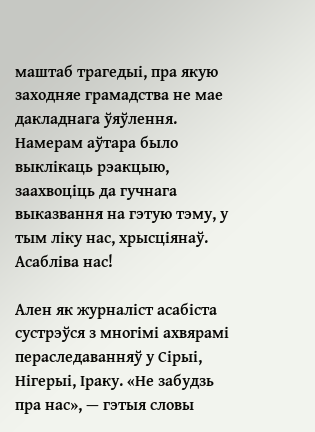маштаб трагедыі, пра якую заходняе грамадства не мае дакладнага ўяўлення. Намерам аўтара было выклікаць рэакцыю, заахвоціць да гучнага выказвання на гэтую тэму, у тым ліку нас, хрысціянаў. Асабліва нас!

Ален як журналіст асабіста сустрэўся з многімі ахвярамі пераследаванняў у Сірыі, Нігерыі, Іраку. «Не забудзь пра нас», — гэтыя словы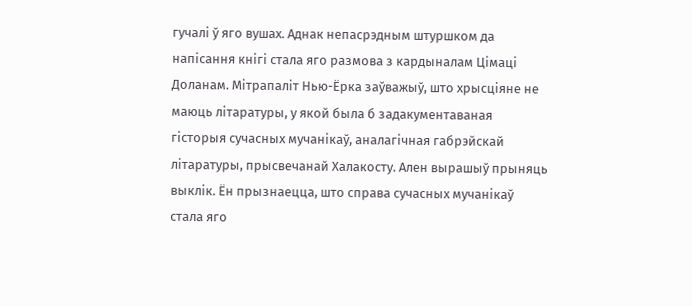гучалі ў яго вушах. Аднак непасрэдным штуршком да напісання кнігі стала яго размова з кардыналам Цімаці Доланам. Мітрапаліт Нью-Ёрка заўважыў, што хрысціяне не маюць літаратуры, у якой была б задакументаваная гісторыя сучасных мучанікаў, аналагічная габрэйскай літаратуры, прысвечанай Халакосту. Ален вырашыў прыняць выклік. Ён прызнаецца, што справа сучасных мучанікаў стала яго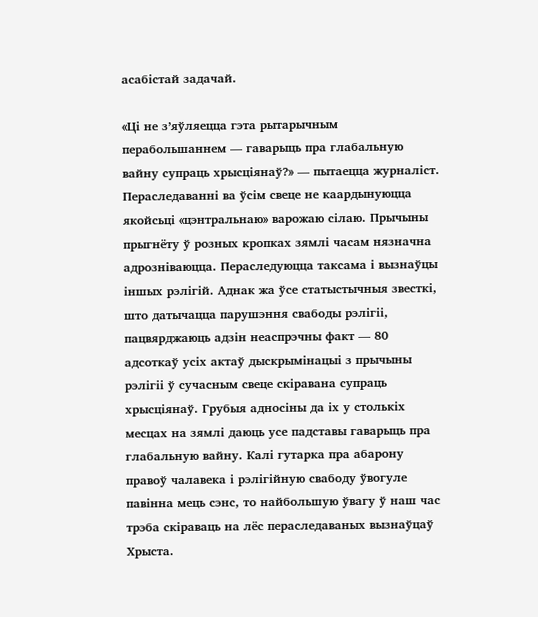асабістай задачай.

«Ці не з’яўляецца гэта рытарычным перабольшаннем — гаварыць пра глабальную вайну супраць хрысціянаў?» — пытаецца журналіст. Пераследаванні ва ўсім свеце не каардынуюцца якойсьці «цэнтральнаю» варожаю сілаю. Прычыны прыгнёту ў розных кропках зямлі часам нязначна адрозніваюцца. Пераследуюцца таксама і вызнаўцы іншых рэлігій. Аднак жа ўсе статыстычныя звесткі, што датычацца парушэння свабоды рэлігіі, пацвярджаюць адзін неаспрэчны факт — 80 адсоткаў усіх актаў дыскрымінацыі з прычыны рэлігіі ў сучасным свеце скіравана супраць хрысціянаў. Грубыя адносіны да іх у столькіх месцах на зямлі даюць усе падставы гаварыць пра глабальную вайну. Калі гутарка пра абарону правоў чалавека і рэлігійную свабоду ўвогуле павінна мець сэнс, то найбольшую ўвагу ў наш час трэба скіраваць на лёс пераследаваных вызнаўцаў Хрыста.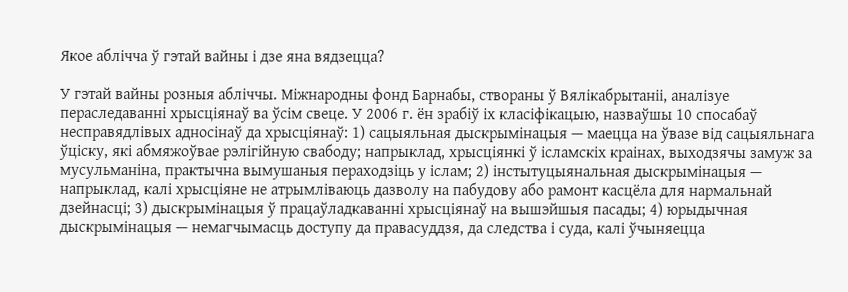Якое аблічча ў гэтай вайны і дзе яна вядзецца?

У гэтай вайны розныя абліччы. Міжнародны фонд Барнабы, створаны ў Вялікабрытаніі, аналізуе пераследаванні хрысціянаў ва ўсім свеце. У 2006 г. ён зрабіў іх класіфікацыю, назваўшы 10 спосабаў несправядлівых адносінаў да хрысціянаў: 1) сацыяльная дыскрымінацыя — маецца на ўвазе від сацыяльнага ўціску, які абмяжоўвае рэлігійную свабоду; напрыклад, хрысціянкі ў ісламскіх краінах, выходзячы замуж за мусульманіна, практычна вымушаныя пераходзіць у іслам; 2) інстытуцыянальная дыскрымінацыя — напрыклад, калі хрысціяне не атрымліваюць дазволу на пабудову або рамонт касцёла для нармальнай дзейнасці; 3) дыскрымінацыя ў працаўладкаванні хрысціянаў на вышэйшыя пасады; 4) юрыдычная дыскрымінацыя — немагчымасць доступу да правасуддзя, да следства і суда, калі ўчыняецца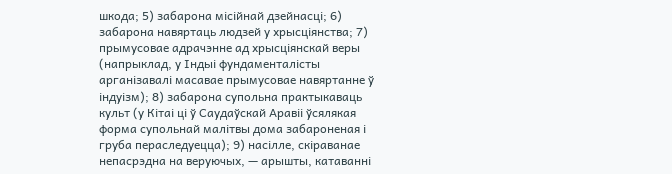шкода; 5) забарона місійнай дзейнасці; 6) забарона навяртаць людзей у хрысціянства; 7) прымусовае адрачэнне ад хрысціянскай веры (напрыклад, у Індыі фундаменталісты арганізавалі масавае прымусовае навяртанне ў індуізм); 8) забарона супольна практыкаваць культ (у Кітаі ці ў Саудаўскай Аравіі ўсялякая форма супольнай малітвы дома забароненая і груба пераследуецца); 9) насілле, скіраванае непасрэдна на веруючых, — арышты, катаванні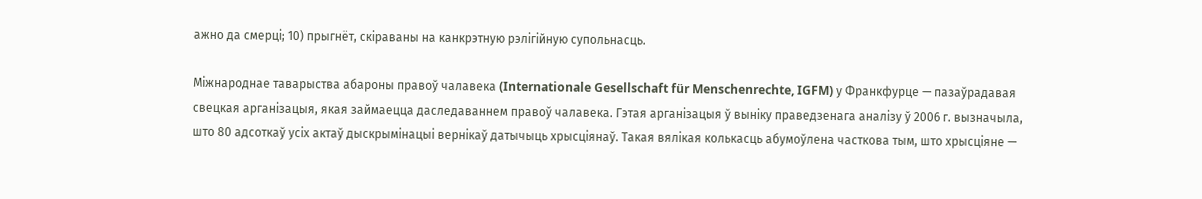ажно да смерці; 10) прыгнёт, скіраваны на канкрэтную рэлігійную супольнасць.

Міжнароднае таварыства абароны правоў чалавека (Internationale Gesellschaft für Menschenrechte, IGFM) у Франкфурце — пазаўрадавая свецкая арганізацыя, якая займаецца даследаваннем правоў чалавека. Гэтая арганізацыя ў выніку праведзенага аналізу ў 2006 г. вызначыла, што 80 адсоткаў усіх актаў дыскрымінацыі вернікаў датычыць хрысціянаў. Такая вялікая колькасць абумоўлена часткова тым, што хрысціяне —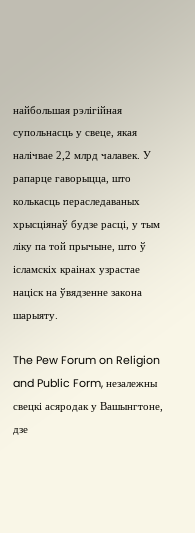найбольшая рэлігійная супольнасць у свеце, якая налічвае 2,2 млрд чалавек. У рапарце гаворыцца, што колькасць пераследаваных хрысціянаў будзе расці, у тым ліку па той прычыне, што ў ісламскіх краінах узрастае націск на ўвядзенне закона шарыяту.

The Pew Forum on Religion and Public Form, незалежны свецкі асяродак у Вашынгтоне, дзе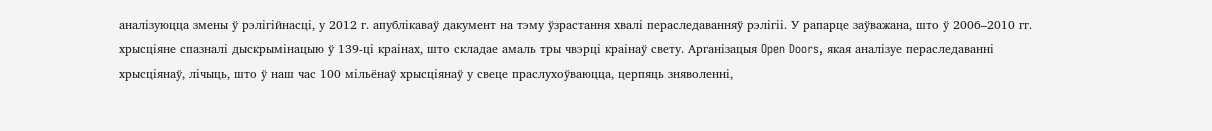аналізуюцца змены ў рэлігійнасці, у 2012 г. апублікаваў дакумент на тэму ўзрастання хвалі пераследаванняў рэлігіі. У рапарце заўважана, што ў 2006–2010 гг. хрысціяне спазналі дыскрымінацыю ў 139-ці краінах, што складае амаль тры чвэрці краінаў свету. Арганізацыя Open Doors, якая аналізуе пераследаванні хрысціянаў, лічыць, што ў наш час 100 мільёнаў хрысціянаў у свеце праслухоўваюцца, церпяць зняволенні,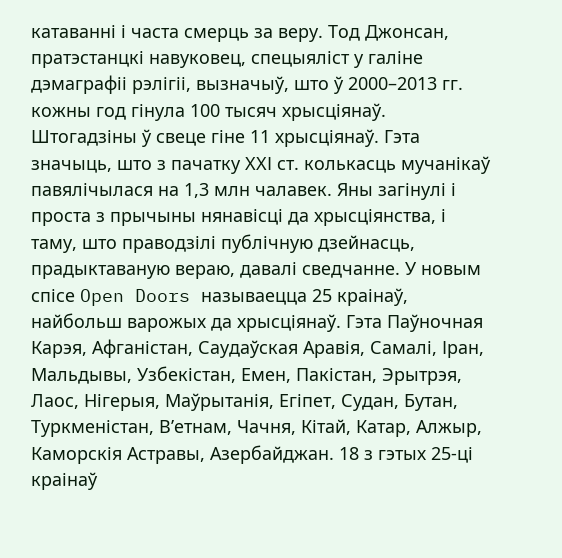катаванні і часта смерць за веру. Тод Джонсан, пратэстанцкі навуковец, спецыяліст у галіне дэмаграфіі рэлігіі, вызначыў, што ў 2000–2013 гг. кожны год гінула 100 тысяч хрысціянаў. Штогадзіны ў свеце гіне 11 хрысціянаў. Гэта значыць, што з пачатку ХХІ ст. колькасць мучанікаў павялічылася на 1,3 млн чалавек. Яны загінулі і проста з прычыны нянавісці да хрысціянства, і таму, што праводзілі публічную дзейнасць, прадыктаваную вераю, давалі сведчанне. У новым спісе Open Doors называецца 25 краінаў, найбольш варожых да хрысціянаў. Гэта Паўночная Карэя, Афганістан, Саудаўская Аравія, Самалі, Іран, Мальдывы, Узбекістан, Емен, Пакістан, Эрытрэя, Лаос, Нігерыя, Маўрытанія, Егіпет, Судан, Бутан, Туркменістан, В’етнам, Чачня, Кітай, Катар, Алжыр, Каморскія Астравы, Азербайджан. 18 з гэтых 25-ці краінаў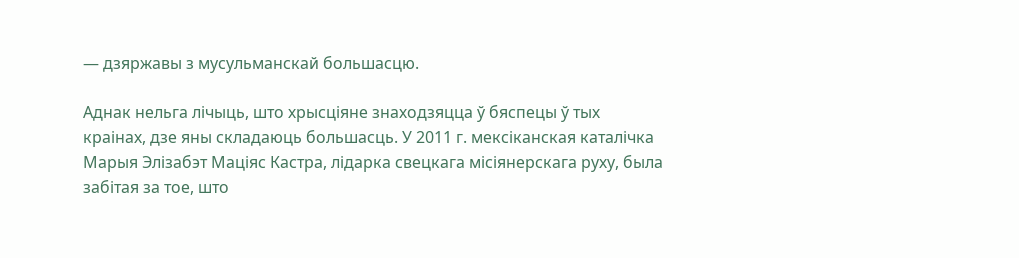— дзяржавы з мусульманскай большасцю.

Аднак нельга лічыць, што хрысціяне знаходзяцца ў бяспецы ў тых краінах, дзе яны складаюць большасць. У 2011 г. мексіканская каталічка Марыя Элізабэт Маціяс Кастра, лідарка свецкага місіянерскага руху, была забітая за тое, што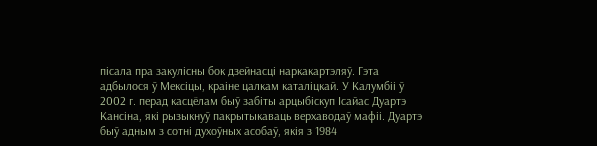пісала пра закулісны бок дзейнасці наркакартэляў. Гэта адбылося ў Мексіцы, краіне цалкам каталіцкай. У Калумбіі ў 2002 г. перад касцёлам быў забіты арцыбіскуп Ісайас Дуартэ Кансіна, які рызыкнуў пакрытыкаваць верхаводаў мафіі. Дуартэ быў адным з сотні духоўных асобаў, якія з 1984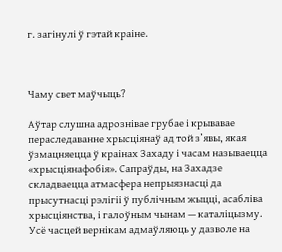г. загінулі ў гэтай краіне.



Чаму свет маўчыць?

Аўтар слушна адрознівае грубае і крывавае пераследаванне хрысціянаў ад той з’явы, якая ўзмацняецца ў краінах Захаду і часам называецца «хрысціянафобія». Сапраўды, на Захадзе складваецца атмасфера непрыязнасці да прысутнасці рэлігіі ў публічным жыцці, асабліва хрысціянства, і галоўным чынам — каталіцызму. Усё часцей вернікам адмаўляюць у дазволе на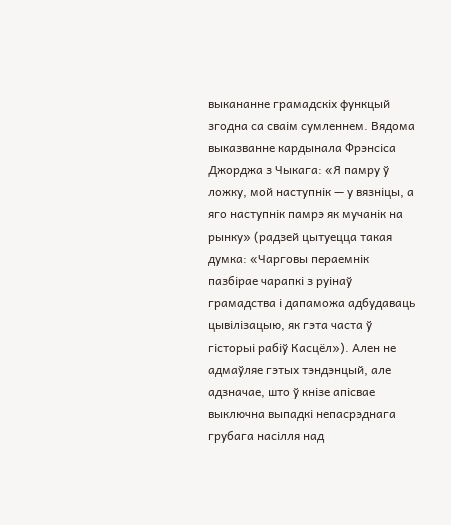выкананне грамадскіх функцый згодна са сваім сумленнем. Вядома выказванне кардынала Фрэнсіса Джорджа з Чыкага: «Я памру ў ложку, мой наступнік — у вязніцы, а яго наступнік памрэ як мучанік на рынку» (радзей цытуецца такая думка: «Чарговы пераемнік пазбірае чарапкі з руінаў грамадства і дапаможа адбудаваць цывілізацыю, як гэта часта ў гісторыі рабіў Касцёл»). Ален не адмаўляе гэтых тэндэнцый, але адзначае, што ў кнізе апісвае выключна выпадкі непасрэднага грубага насілля над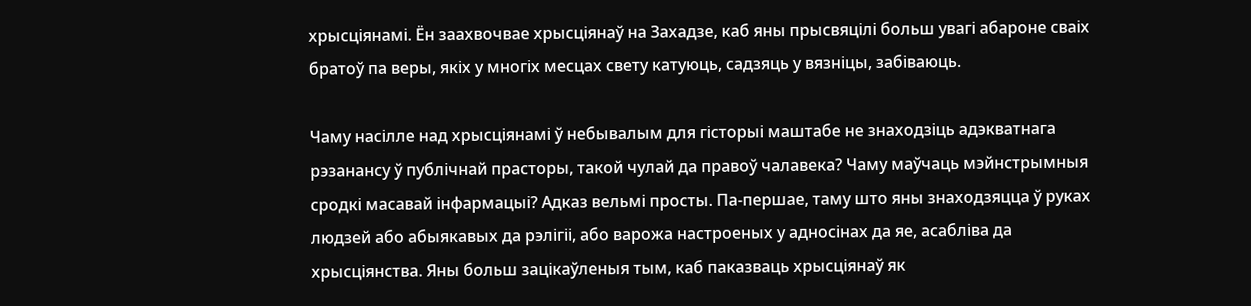хрысціянамі. Ён заахвочвае хрысціянаў на Захадзе, каб яны прысвяцілі больш увагі абароне сваіх братоў па веры, якіх у многіх месцах свету катуюць, садзяць у вязніцы, забіваюць.

Чаму насілле над хрысціянамі ў небывалым для гісторыі маштабе не знаходзіць адэкватнага рэзанансу ў публічнай прасторы, такой чулай да правоў чалавека? Чаму маўчаць мэйнстрымныя сродкі масавай інфармацыі? Адказ вельмі просты. Па-першае, таму што яны знаходзяцца ў руках людзей або абыякавых да рэлігіі, або варожа настроеных у адносінах да яе, асабліва да хрысціянства. Яны больш зацікаўленыя тым, каб паказваць хрысціянаў як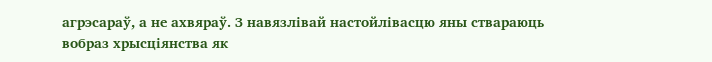агрэсараў, а не ахвяраў. З навязлівай настойлівасцю яны ствараюць вобраз хрысціянства як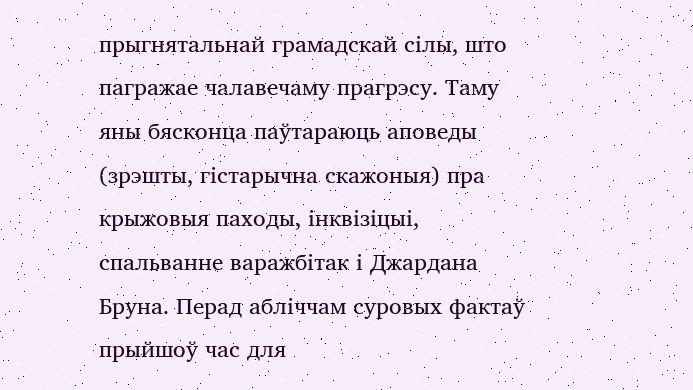прыгнятальнай грамадскай сілы, што пагражае чалавечаму прагрэсу. Таму яны бясконца паўтараюць аповеды (зрэшты, гістарычна скажоныя) пра крыжовыя паходы, інквізіцыі, спальванне варажбітак і Джардана Бруна. Перад абліччам суровых фактаў прыйшоў час для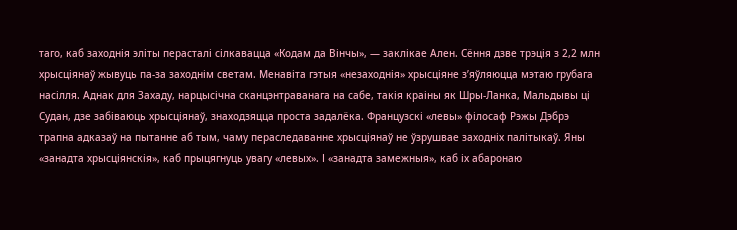таго, каб заходнія эліты перасталі сілкавацца «Кодам да Вінчы», — заклікае Ален. Сёння дзве трэція з 2,2 млн хрысціянаў жывуць па-за заходнім светам. Менавіта гэтыя «незаходнія» хрысціяне з’яўляюцца мэтаю грубага насілля. Аднак для Захаду, нарцысічна сканцэнтраванага на сабе, такія краіны як Шры-Ланка, Мальдывы ці Судан, дзе забіваюць хрысціянаў, знаходзяцца проста задалёка. Французскі «левы» філосаф Рэжы Дэбрэ трапна адказаў на пытанне аб тым, чаму пераследаванне хрысціянаў не ўзрушвае заходніх палітыкаў. Яны «занадта хрысціянскія», каб прыцягнуць увагу «левых». І «занадта замежныя», каб іх абаронаю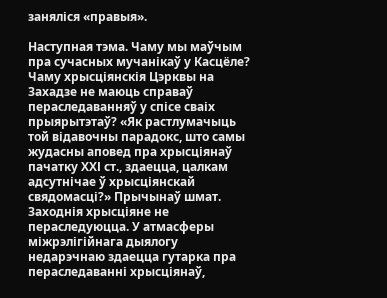заняліся «правыя».

Наступная тэма. Чаму мы маўчым пра сучасных мучанікаў у Касцёле? Чаму хрысціянскія Цэрквы на Захадзе не маюць справаў пераследаванняў у спісе сваіх прыярытэтаў? «Як растлумачыць той відавочны парадокс, што самы жудасны аповед пра хрысціянаў пачатку ХХІ ст., здаецца, цалкам адсутнічае ў хрысціянскай свядомасці?» Прычынаў шмат. Заходнія хрысціяне не пераследуюцца. У атмасферы міжрэлігійнага дыялогу недарэчнаю здаецца гутарка пра пераследаванні хрысціянаў,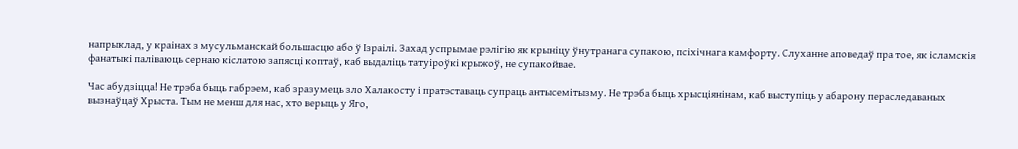напрыклад, у краінах з мусульманскай большасцю або ў Ізраілі. Захад успрымае рэлігію як крыніцу ўнутранага супакою, псіхічнага камфорту. Слуханне аповедаў пра тое, як ісламскія фанатыкі паліваюць сернаю кіслатою запясці коптаў, каб выдаліць татуіроўкі крыжоў, не супакойвае.

Час абудзіцца! Не трэба быць габрэем, каб зразумець зло Халакосту і пратэставаць супраць антысемітызму. Не трэба быць хрысціянінам, каб выступіць у абарону пераследаваных вызнаўцаў Хрыста. Тым не менш для нас, хто верыць у Яго,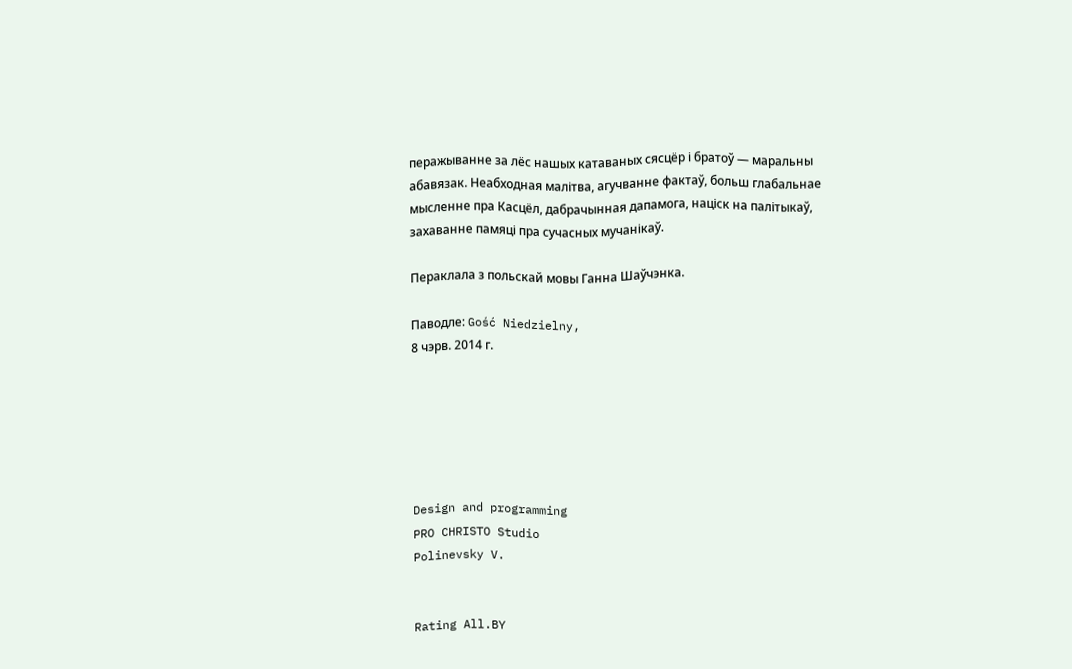перажыванне за лёс нашых катаваных сясцёр і братоў — маральны абавязак. Неабходная малітва, агучванне фактаў, больш глабальнае мысленне пра Касцёл, дабрачынная дапамога, націск на палітыкаў, захаванне памяці пра сучасных мучанікаў.

Пераклала з польскай мовы Ганна Шаўчэнка.

Паводле: Gość Niedzielny,
8 чэрв. 2014 г.






Design and programming
PRO CHRISTO Studio
Polinevsky V.


Rating All.BY